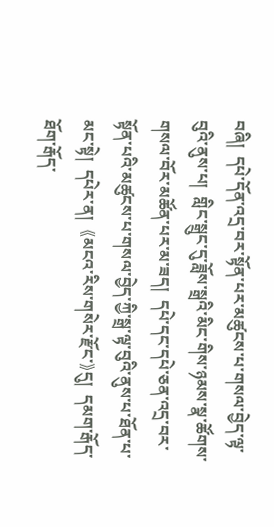བཞི།  དཔེ་དོན་འདྲ་བར་སྟོན་པར་མཚུངས་པ་གསལ་བྱེད་ལྟ་བུའི་ནུས་པ།  གླིང་སྒྲུང་དུ་ཟློས་སྒྲའི་མིང་གིས་ཉམས་སྣ་ཚོགས་གསལ་བོར་མཚོན་པར་མ་ཟད།  དཔེ་དང་དཔེ་ཅན་འདྲ་བར་སྟོན་པའི་མཚུངས་པ་གསལ་བྱེད་ཀྱི་སྒྲ་ལྟ་བུའི་ནུས་པ་ཐོན་པ་མང་སྟེ།  དཔེར་ན།  《མངའ་རིས་གསེར་རྫོང་》དུ།  དམག་རྒོད་ཐོག་རྒོད་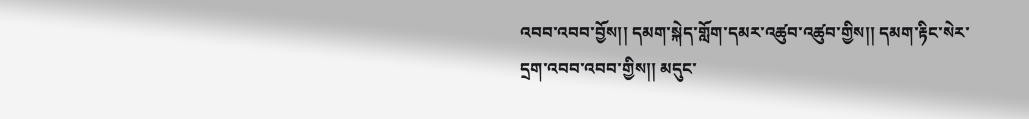འབབ་འབབ་བྱོས།། དམག་སྐེད་གློག་དམར་འཚུབ་འཚུབ་གྱིས།། དམག་རྟིང་སེར་དྲག་འབབ་འབབ་གྱིས།། མདུང་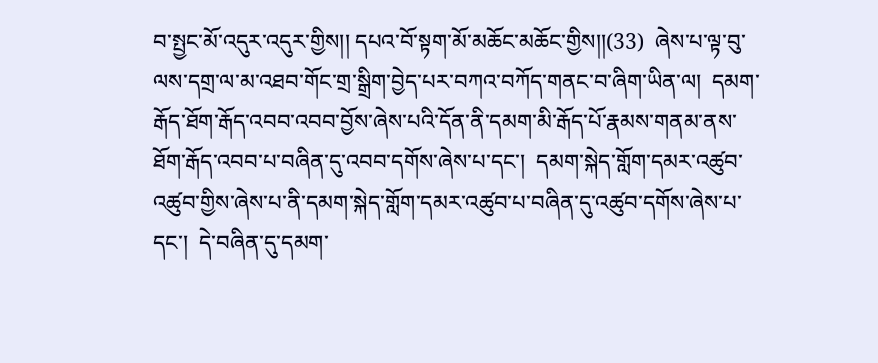བ་སྤྱང་མོ་འདུར་འདུར་གྱིས།། དཔའ་བོ་སྟག་མོ་མཆོང་མཆོང་གྱིས།།(33)  ཞེས་པ་ལྟ་བུ་ལས་དགྲ་ལ་མ་འཐབ་གོང་གྲ་སྒྲིག་བྱེད་པར་བཀའ་བཀོད་གནང་བ་ཞིག་ཡིན་ལ།  དམག་རྒོད་ཐོག་རྒོད་འབབ་འབབ་བྱོས་ཞེས་པའི་དོན་ནི་དམག་མི་རྒོད་པོ་རྣམས་གནམ་ནས་ཐོག་རྒོད་འབབ་པ་བཞིན་དུ་འབབ་དགོས་ཞེས་པ་དང་།  དམག་སྐེད་གློག་དམར་འཚུབ་འཚུབ་གྱིས་ཞེས་པ་ནི་དམག་སྐེད་གློག་དམར་འཚུབ་པ་བཞིན་དུ་འཚུབ་དགོས་ཞེས་པ་དང་།  དེ་བཞིན་དུ་དམག་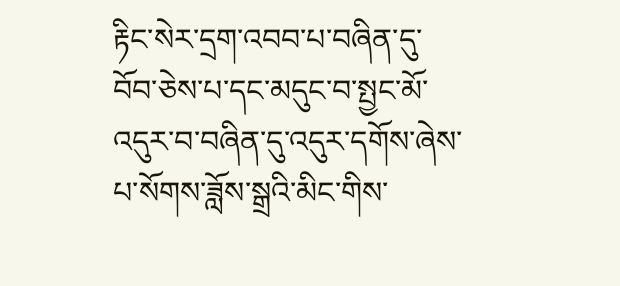རྟིང་སེར་དྲག་འབབ་པ་བཞིན་དུ་བོབ་ཅེས་པ་དང་མདུང་བ་སྤྱང་མོ་འདུར་བ་བཞིན་དུ་འདུར་དགོས་ཞེས་པ་སོགས་ཟློས་སྒྲའི་མིང་གིས་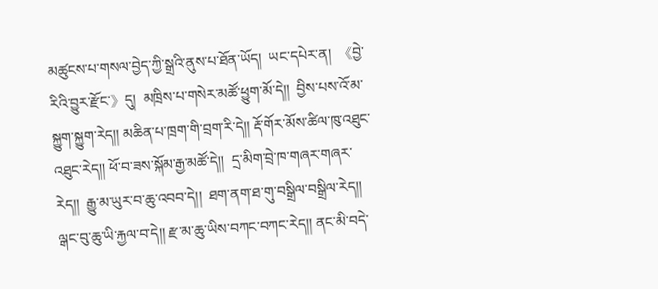མཚུངས་པ་གསལ་བྱེད་ཀྱི་སྒྲའི་ནུས་པ་ཐོན་ཡོད།  ཡང་དཔེར་ན།  《བྱེ་རིའི་བྱུར་རྫོང་》དུ།  མཁྲིས་པ་གསེར་མཚོ་ཕྱུག་མོ་དེ།།  བྱིས་པས་འོ་མ་སྐྱུག་སྐྱུག་རེད།། མཆིན་པ་ཁྲག་གི་བྲག་རི་དེ།། རྡོ་གོར་མོས་ཚིལ་ཁུ་འཐུང་འཐུང་རེད།། ཕོ་བ་ཟས་སྐོམ་རྒྱ་མཚོ་དེ།།  དྲ་མིག་བྲེ་ཁ་གཞར་གཞར་རེད།།  རྒྱུ་མ་ཡུར་བ་ཆུ་འབབ་དེ།།  ཐག་ནག་ཐ་གུ་བསྒྲིལ་བསྒྲིལ་རེད།།  ལྒང་བུ་ཆུ་ཡི་རྐྱལ་བ་དེ།། རྫ་མ་ཆུ་ཡིས་བཀང་བཀང་རེད།། ནང་མི་བདེ་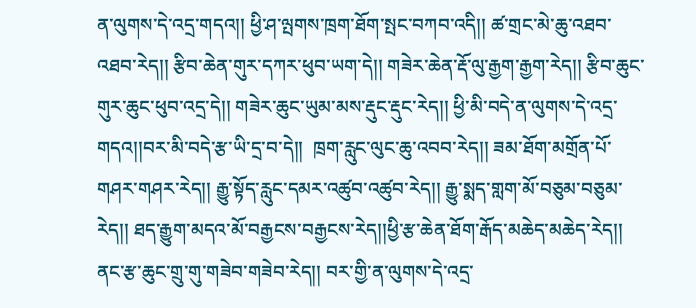ན་ལུགས་དེ་འདྲ་གདའ།། ཕྱི་ཤ་ལྤགས་ཁྲག་ཐོག་སྤང་བཀབ་འདི།། ཚ་གྲང་མེ་ཆུ་འཐབ་འཐབ་རེད།། རྩིབ་ཆེན་གུར་དཀར་ཕུབ་ཡག་དེ།། གཟེར་ཆེན་རྡོ་ལུ་རྒྱག་རྒྱག་རེད།། རྩིབ་ཆུང་གུར་ཆུང་ཕུབ་འདྲ་དེ།། གཟེར་ཆུང་ཡུམ་མས་རྡུང་རྡུང་རེད།། ཕྱི་མི་བདེ་ན་ལུགས་དེ་འདྲ་གདའ།།བར་མི་བདེ་རྩ་ཡི་དྲ་བ་དེ།།  ཁྲག་རླུང་ལུང་ཆུ་འབབ་རེད།། ཟམ་ཐོག་མགྲོན་པོ་གཤར་གཤར་རེད།། རྒྱུ་སྟོད་རླུང་དམར་འཚུབ་འཚུབ་རེད།། རྒྱུ་སྨད་གླག་མོ་བཅུམ་བཅུམ་རེད།། ཐད་རྒྱུག་མདའ་མོ་བརྒྱངས་བརྒྱངས་རེད།།ཕྱི་རྩ་ཆེན་ཐོག་རྒོད་མཆེད་མཆེད་རེད།། ནང་རྩ་ཆུང་གྲུ་གུ་གཟེབ་གཟེབ་རེད།། བར་གྱི་ན་ལུགས་དེ་འདྲ་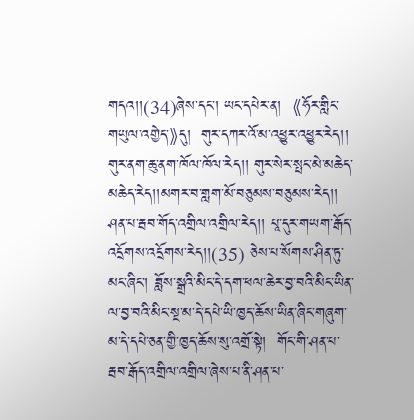གདའ།།(34)ཞེས་དང་། ཡང་དཔེར་ན།  《ཧོར་གླིང་གཡུལ་འགྱེད་》དུ།  གུར་དཀར་འོ་མ་འཕྱུར་འཕྱུར་རེད།། གུར་ནག་ཆུ་ནག་ཁོལ་ཁོལ་རེད།། གུར་སེར་སྤང་མེ་མཆེད་མཆེད་རེད།།མགར་བ་གླག་མོ་བཅུམས་བཅུམས་རེད།།  ཤན་པ་རྦབ་གོད་འགྲིལ་འགྲིལ་རེད།། པཱ་དུར་གཡག་རྒོད་འདྲོགས་འདྲོགས་རེད།།(35) ཅེས་པ་སོགས་ཤིན་ཏུ་མང་ཞིང་། ཟློས་སྒྲའི་མིང་དེ་དག་ཕལ་ཆེར་བྱ་བའི་མིང་ཡིན་ལ་བྱ་བའི་མིང་སྔ་མ་དེ་དཔེ་ཡི་ཁྱད་ཆོས་ཡིན་ཞིང་གཞུག་མ་དེ་དཔེ་ཅན་གྱི་ཁྱད་ཆོས་སུ་འགྲོ་སྟེ།  གོང་གི་ཤན་པ་རྦབ་རྒོད་འགྲིལ་འགྲིལ་ཞེས་པ་ནི་ཤན་པ་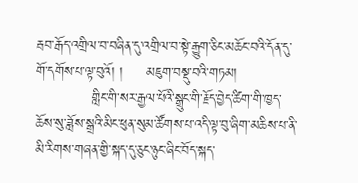རྦབ་རྒོད་འགྲིལ་བ་བཞིན་དུ་འགྲིལ་བ་སྟེ་རྒྱུག་ཅིང་མཆོང་བའི་དོན་དུ་གོ་དགོས་པ་ལྟ་བུའོ། །     མཇུག་བསྡུ་བའི་གཏམ།
            གླིང་གི་སར་རྒྱལ་པོའི་སྒྲུང་གི་རྗོད་བྱེད་ཚིག་གི་ཁྱད་ཆོས་སུ་ཟློས་སྒྲའི་མིང་ཕུན་སུམ་ཚོགས་པ་འདི་ལྟ་བུ་ཞིག་མཆིས་པ་ནི་མི་རིགས་གཞན་གྱི་སྐད་དུ་ཅུང་ཉུང་ཞིང་བོད་སྐད་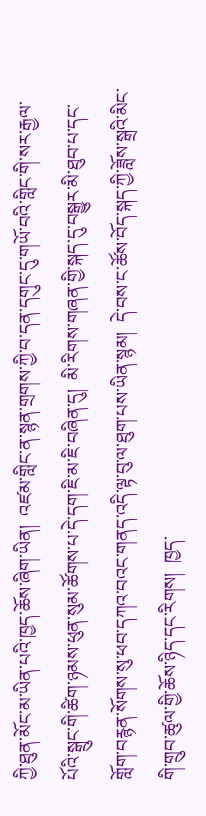ཀྱི་ཐུན་མོང་མ་ཡིན་པའི་ཁྱད་ཆོས་ཞིག་ཡིན།  འཛམ་གླིང་ན་སྙན་གྲགས་ཀྱི་བ་དན་དགུང་དུ་གཡོ་བའི་གླིང་གི་སར་རྒྱལ་པོའི་སྒྲུང་གི་ཚིག་ཉམས་ཕུན་སུམ་ཚོགས་པ་དེ་དག་ཇི་མ་ཇི་བཞིན་དུ།  མི་རིགས་གཞན་གྱི་སྐད་དུ་བསྒྱུར་མི་ཐུབ་པ་དང་གློག་བརྙན་སོགས་སུ་ཕབ་དཀའ་བའང་གནད་འདི་ལྟ་བུ་ལ་ཐུག་པས་ཡིན་སྙམ།  དེ་བས་ང་ཚོས་བོད་སྐད་ཀྱི་ཟློས་སྒྲའི་མིང་གི་གྲུབ་ཚུལ་གྱི་ཆོས་ཉིད་དང་རིགས།  ཁྱད་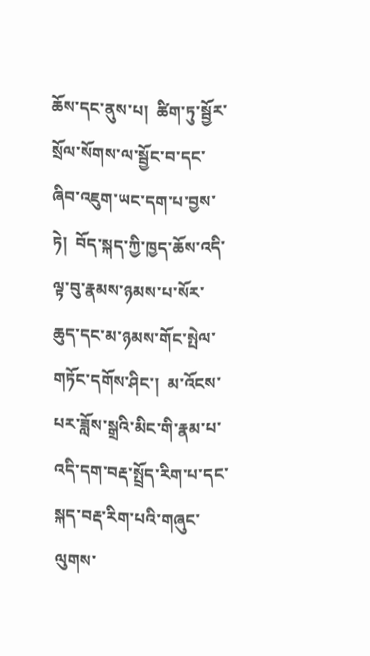ཆོས་དང་ནུས་པ།  ཚིག་ཏུ་སྦྱོར་སྲོལ་སོགས་ལ་སྦྱོང་བ་དང་ཞིབ་འཇུག་ཡང་དག་པ་བྱས་ཏེ།  བོད་སྐད་ཀྱི་ཁྱད་ཆོས་འདི་ལྟ་བུ་རྣམས་ཉམས་པ་སོར་ཆུད་དང་མ་ཉམས་གོང་སྤེལ་གཏོང་དགོས་ཤིང་།  མ་འོངས་པར་ཟློས་སྒྲའི་མིང་གི་རྣམ་པ་འདི་དག་བརྡ་སྤྲོད་རིག་པ་དང་སྐད་བརྡ་རིག་པའི་གཞུང་ལུགས་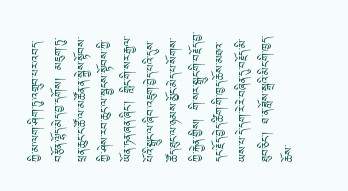ཀྱི་མ་ལག་ཤིག་ཏུ་འགྲུབ་པར་འབད་བརྩོན་ལྷོད་མེད་བྱ་དགོས།  མཇུག་ཏུ་ཕྲན་ཆུང་ང་ཚོ་ལ་མཚོན་ན་སྐྱེས་སྟོབས་ཀྱི་ཤེས་རབ་ཆུང་ལ་སྦྱངས་སྟོབས་ཀྱི་ཡོན་ཏན་ཞན་ཞིང་།  གླིང་གི་སར་རྒྱལ་པོའི་སྒྲུང་ལ་ཞིབ་འཇུག་བྱེད་པའི་དུས་ཚོད་ཐུང་ལ་ཉམས་མྱོང་མེད་པ་སོགས་ཀྱི་རྐྱེན་གྱིས།  གི་སར་སྒྲུང་གི་བརྗོད་བྱ་དང་རྗོད་བྱེད་ཚིག་གི་ཁྱད་ཆོས་མཐའ་ཡས་པ་དེ་དག་རེ་རེ་བཞིན་དུ་བརྗོད་མི་ཐུབ་ཅིང་།  ཐ་ན་ཟློས་སྒྲའི་མིང་གི་ཁྱད་ཆོས་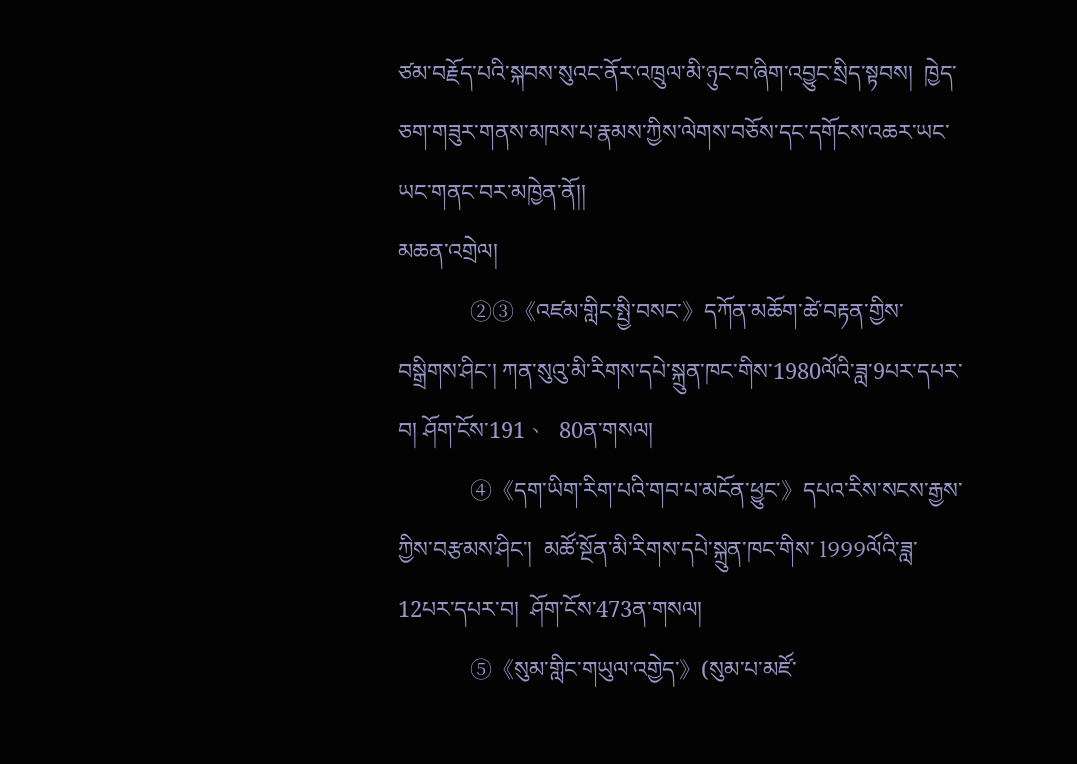ཙམ་བརྗོད་པའི་སྐབས་སུའང་ནོར་འཁྲུལ་མི་ཉུང་བ་ཞིག་འབྱུང་སྲིད་སྟབས།  ཁྱེད་ཅག་གཟུར་གནས་མཁས་པ་རྣམས་ཀྱིས་ལེགས་བཅོས་དང་དགོངས་འཆར་ཡང་ཡང་གནང་བར་མཁྱེན་ནོ།།
མཆན་འགྲེལ།
            ②③《འཛམ་གླིང་སྤྱི་བསང་》དཀོན་མཆོག་ཚེ་བརྟན་གྱིས་བསྒྲིགས་ཤིང་། ཀན་སུའུ་མི་རིགས་དཔེ་སྐྲུན་ཁང་གིས་1980ལོའི་ཟླ་9པར་དཔར་བ། ཤོག་ངོས་191、  80ན་གསལ།
            ④《དག་ཡིག་རིག་པའི་གབ་པ་མངོན་ཕྱུང་》དཔའ་རིས་སངས་རྒྱས་ཀྱིས་བརྩམས་ཤིང་།  མཚོ་སྔོན་མི་རིགས་དཔེ་སྐྲུན་ཁང་གིས་ l999ལོའི་ཟླ་12པར་དཔར་བ།  ཤོག་ངོས་473ན་གསལ།
            ⑤《སུམ་གླིང་གཡུལ་འགྱེད་》(སུམ་པ་མཛོ་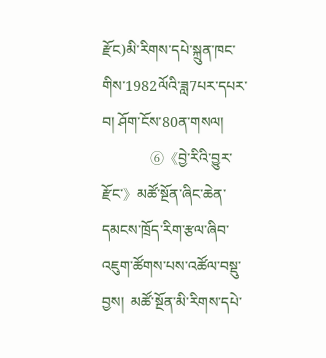རྫོང)མི་རིགས་དཔེ་སྐྲུན་ཁང་གིས་1982ལོའི་ཟླ7པར་དཔར་བ། ཤོག་ངོས་80ན་གསལ།
            ⑥《བྱེ་རིའི་བྱུར་རྫོང་》མཚོ་སྔོན་ཞིང་ཆེན་དམངས་ཁྲོད་རིག་རྩལ་ཞིབ་འཇུག་ཚོགས་པས་འཚོལ་བསྡུ་བྱས།  མཚོ་སྔོན་མི་རིགས་དཔེ་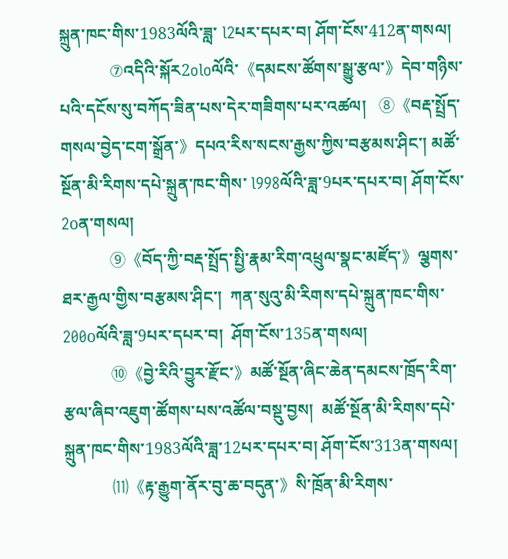སྐྲུན་ཁང་གིས་1983ལོའི་ཟླ་ l2པར་དཔར་བ། ཤོག་ངོས་412ན་གསལ།
            ⑦འདིའི་སྐོར2oloལོའི་《དམངས་ཚོགས་སྒྱུ་རྩལ་》དེབ་གཉིས་པའི་དངོས་སུ་བཀོད་ཟིན་པས་དེར་གཟིགས་པར་འཚལ།   ⑧《བརྡ་སྤྲོད་གསལ་བྱེད་ངག་སྒྲོན་》དཔའ་རིས་སངས་རྒྱས་ཀྱིས་བརྩམས་ཤིང་། མཚོ་སྔོན་མི་རིགས་དཔེ་སྐྲུན་ཁང་གིས་ l998ལོའི་ཟླ་9པར་དཔར་བ། ཤོག་ངོས་2oན་གསལ།
            ⑨《བོད་ཀྱི་བརྡ་སྤྲོད་སྤྱི་རྣམ་རིག་འཕྲུལ་སྣང་མཛོད་》ལྕགས་ཐར་རྒྱལ་གྱིས་བརྩམས་ཤིང་།  ཀན་སུའུ་མི་རིགས་དཔེ་སྐྲུན་ཁང་གིས་200oལོའི་ཟླ་9པར་དཔར་བ།  ཤོག་ངོས་135ན་གསལ།
            ⑩《བྱེ་རིའི་བྱུར་རྫོང་》མཚོ་སྔོན་ཞིང་ཆེན་དམངས་ཁྲོད་རིག་རྩལ་ཞིབ་འཇུག་ཚོགས་པས་འཚོལ་བསྡུ་བྱས།  མཚོ་སྔོན་མི་རིགས་དཔེ་སྐྲུན་ཁང་གིས་1983ལོའི་ཟླ་12པར་དཔར་བ། ཤོག་ངོས་313ན་གསལ།
            ⑾《རྟ་རྒྱུག་ནོར་བུ་ཆ་བདུན་》སི་ཁྲོན་མི་རིགས་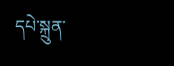དཔེ་སྐྲུན་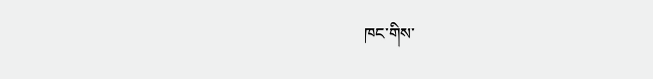ཁང་གིས་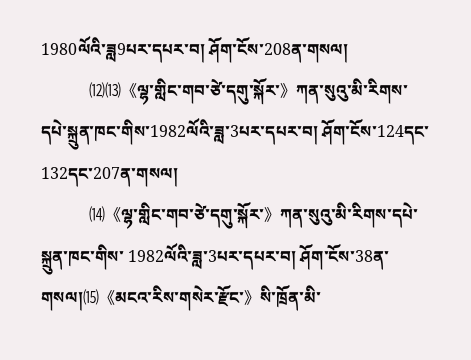1980ལོའི་ཟླ9པར་དཔར་བ། ཤོག་ངོས་208ན་གསལ།
            ⑿⒀《ལྷ་གླིང་གབ་ཙེ་དགུ་སྐོར་》ཀན་སུའུ་མི་རིགས་དཔེ་སྐྲུན་ཁང་གིས་1982ལོའི་ཟླ་3པར་དཔར་བ། ཤོག་ངོས་124དང་132དང་207ན་གསལ།
            ⒁《ལྷ་གླིང་གབ་ཙེ་དགུ་སྐོར་》ཀན་སུའུ་མི་རིགས་དཔེ་སྐྲུན་ཁང་གིས་ 1982ལོའི་ཟླ་3པར་དཔར་བ། ཤོག་ངོས་38ན་གསལ།⒂《མངའ་རིས་གསེར་རྫོང་》སི་ཁྲོན་མི་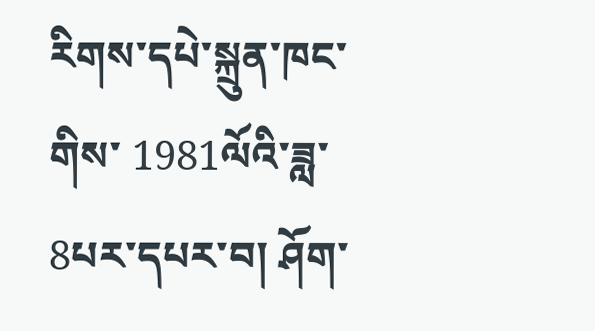རིགས་དཔེ་སྐྲུན་ཁང་གིས་ 1981ལོའི་ཟླ་8པར་དཔར་བ། ཤོག་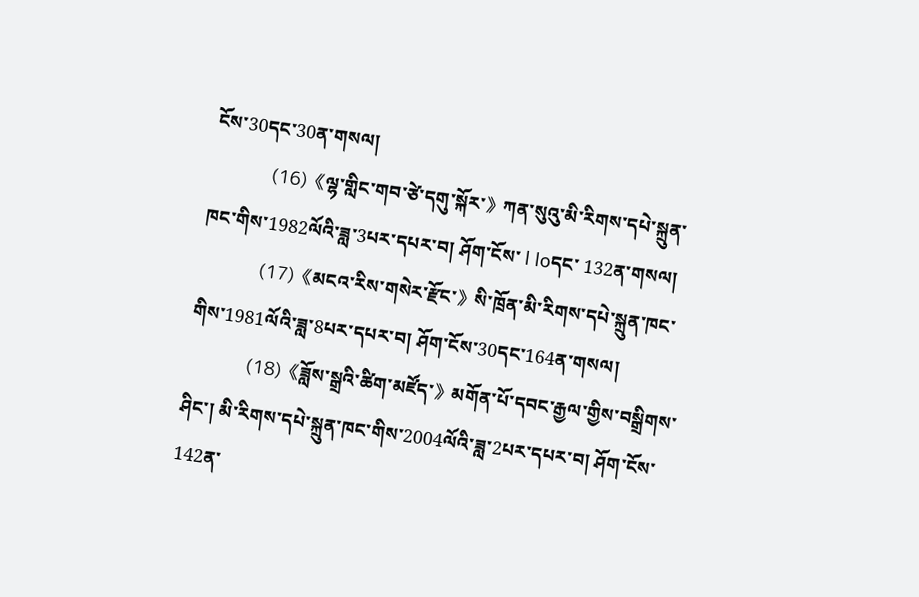ངོས་30དང་30ན་གསལ།
            (16)《ལྷ་གླིང་གབ་ཙེ་དགུ་སྐོར་》ཀན་སུའུ་མི་རིགས་དཔེ་སྐྲུན་ཁང་གིས་1982ལོའི་ཟླ་3པར་དཔར་བ། ཤོག་ངོས་ l loདང་ 132ན་གསལ།
            (17)《མངའ་རིས་གསེར་རྫོང་》སི་ཁྲོན་མི་རིགས་དཔེ་སྐྲུན་ཁང་གིས་1981ལོའི་ཟླ་8པར་དཔར་བ། ཤོག་ངོས་30དང་164ན་གསལ།
            (18)《ཟློས་སྒྲའི་ཚིག་མཛོད་》མགོན་པོ་དབང་རྒྱལ་གྱིས་བསྒྲིགས་ཤིང་། མི་རིགས་དཔེ་སྐྲུན་ཁང་གིས་2004ལོའི་ཟླ་2པར་དཔར་བ། ཤོག་ངོས་142ན་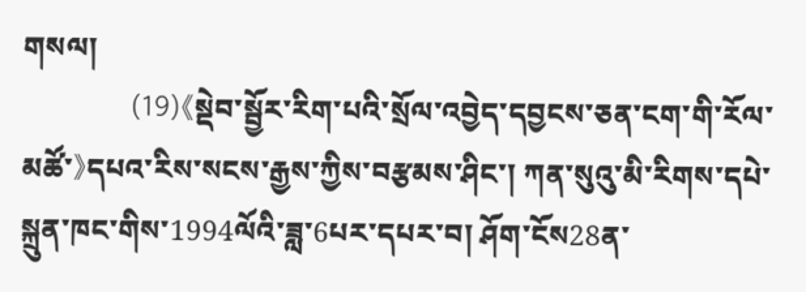གསལ།
            (19)《སྡེབ་སྦྱོར་རིག་པའི་སྲོལ་འབྱེད་དབྱངས་ཅན་ངག་གི་རོལ་མཚོ་》དཔའ་རིས་སངས་རྒྱས་ཀྱིས་བརྩམས་ཤིང་། ཀན་སུའུ་མི་རིགས་དཔེ་སྐྲུན་ཁང་གིས་1994ལོའི་ཟླ་6པར་དཔར་བ། ཤོག་ངོས28ན་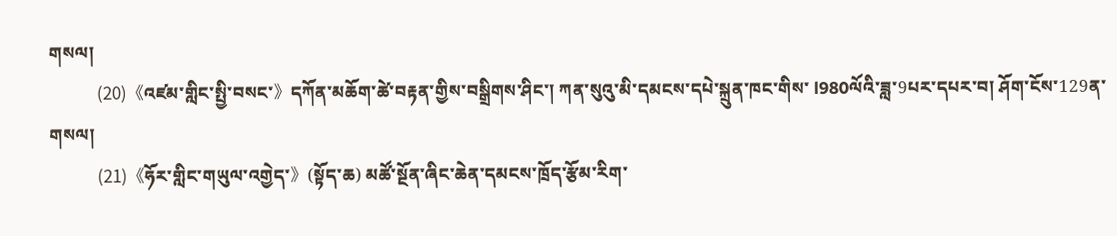གསལ།
            (20)《འཛམ་གླིང་སྤྱི་བསང་》དཀོན་མཆོག་ཚེ་བརྟན་གྱིས་བསྒྲིགས་ཤིང་། ཀན་སུའུ་མི་དམངས་དཔེ་སྐྲུན་ཁང་གིས་ l980ལོའི་ཟླ་9པར་དཔར་བ། ཤོག་ངོས་129ན་གསལ།
            (21)《ཧོར་གླིང་གཡུལ་འགྱེད་》(སྟོད་ཆ) མཚོ་སྔོན་ཞིང་ཆེན་དམངས་ཁྲོད་རྩོམ་རིག་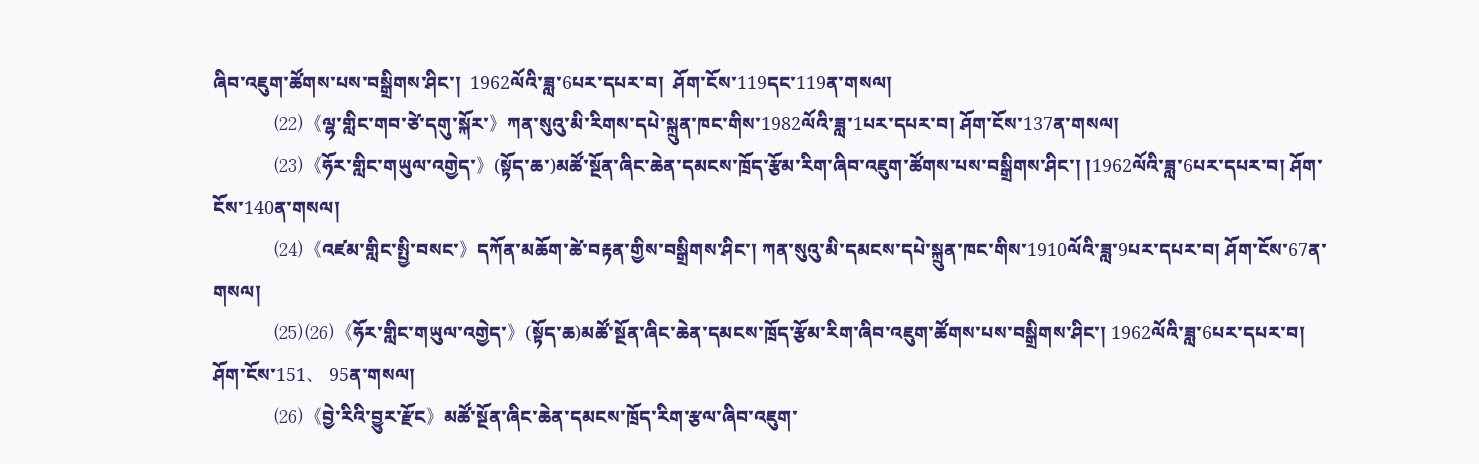ཞིབ་འཇུག་ཚོགས་པས་བསྒྲིགས་ཤིང་།  1962ལོའི་ཟླ་6པར་དཔར་བ།  ཤོག་ངོས་119དང་119ན་གསལ།
            (22)《ལྷ་གླིང་གབ་ཙེ་དགུ་སྐོར་》ཀན་སུའུ་མི་རིགས་དཔེ་སྐྲུན་ཁང་གིས་1982ལོའི་ཟླ་1པར་དཔར་བ། ཤོག་ངོས་137ན་གསལ།
            (23)《ཧོར་གླིང་གཡུལ་འགྱེད་》(སྟོད་ཆ་)མཚོ་སྔོན་ཞིང་ཆེན་དམངས་ཁྲོད་རྩོམ་རིག་ཞིབ་འཇུག་ཚོགས་པས་བསྒྲིགས་ཤིང་། །1962ལོའི་ཟླ་6པར་དཔར་བ། ཤོག་ངོས་140ན་གསལ།
            (24)《འཛམ་གླིང་སྤྱི་བསང་》དཀོན་མཆོག་ཚེ་བརྟན་གྱིས་བསྒྲིགས་ཤིང་། ཀན་སུའུ་མི་དམངས་དཔེ་སྐྲུན་ཁང་གིས་1910ལོའི་ཟླ་9པར་དཔར་བ། ཤོག་ངོས་67ན་གསལ།
            (25)(26)《ཧོར་གླིང་གཡུལ་འགྱེད་》(སྟོད་ཆ)མཚོ་སྔོན་ཞིང་ཆེན་དམངས་ཁྲོད་རྩོམ་རིག་ཞིབ་འཇུག་ཚོགས་པས་བསྒྲིགས་ཤིང་། 1962ལོའི་ཟླ་6པར་དཔར་བ། ཤོག་ངོས་151、 95ན་གསལ།
            (26)《བྱེ་རིའི་བྱུར་རྫོང》མཚོ་སྔོན་ཞིང་ཆེན་དམངས་ཁྲོད་རིག་རྩལ་ཞིབ་འཇུག་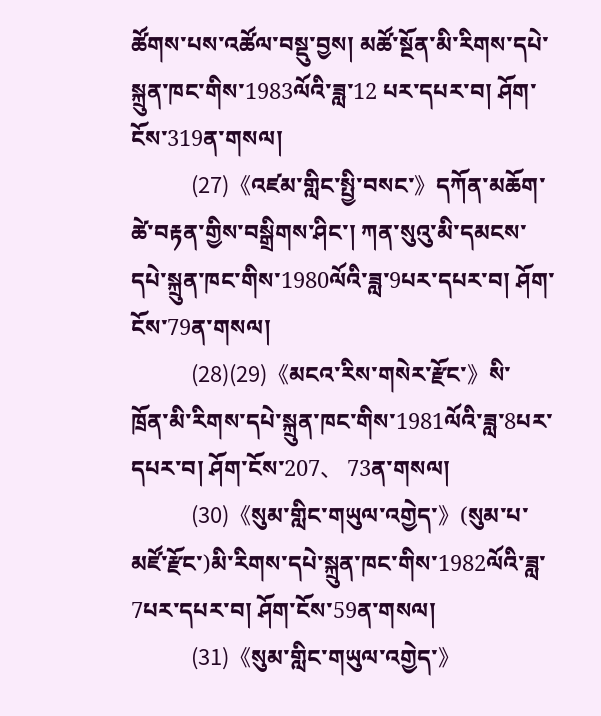ཚོགས་པས་འཚོལ་བསྡུ་བྱས། མཚོ་སྔོན་མི་རིགས་དཔེ་སྐྲུན་ཁང་གིས་1983ལོའི་ཟླ་12 པར་དཔར་བ། ཤོག་ངོས་319ན་གསལ།
            (27)《འཛམ་གླིང་སྤྱི་བསང་》དཀོན་མཆོག་ཚེ་བརྟན་གྱིས་བསྒྲིགས་ཤིང་། ཀན་སུའུ་མི་དམངས་དཔེ་སྐྲུན་ཁང་གིས་1980ལོའི་ཟླ་9པར་དཔར་བ། ཤོག་ངོས་79ན་གསལ།
            (28)(29)《མངའ་རིས་གསེར་རྫོང་》སི་ཁྲོན་མི་རིགས་དཔེ་སྐྲུན་ཁང་གིས་1981ལོའི་ཟླ་8པར་དཔར་བ། ཤོག་ངོས་207、 73ན་གསལ།
            (30)《སུམ་གླིང་གཡུལ་འགྱེད་》(སུམ་པ་མཛོ་རྫོང་)མི་རིགས་དཔེ་སྐྲུན་ཁང་གིས་1982ལོའི་ཟླ་7པར་དཔར་བ། ཤོག་ངོས་59ན་གསལ།
            (31)《སུམ་གླིང་གཡུལ་འགྱེད་》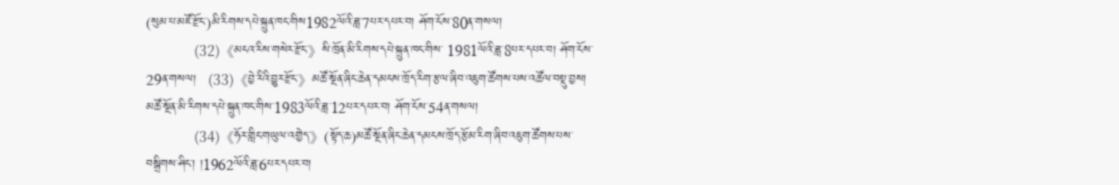(སུམ་པ་མཛོ་རྫོང་)མི་རིགས་དཔེ་སྐྲུན་ཁང་གིས1982ལོའི་ཟླ་7པར་དཔར་བ། ཤོག་ངོས་80ན་གསལ།
            (32)《མངའ་རིས་གསེར་རྫོང་》སི་ཁྲོན་མི་རིགས་དཔེ་སྐྲུན་ཁང་གིས་ 1981ལོའི་ཟླ་8པར་དཔར་བ། ཤོག་ངོས་29ན་གསལ།   (33)《བྱེ་རིའི་བྱུར་རྫོང་》མཚོ་སྔོན་ཞིང་ཆེན་དམངས་ཁྲོད་རིག་རྩལ་ཞིབ་འཇུག་ཚོགས་པས་འཚོལ་བསྡུ་བྱས།  མཚོ་སྔོན་མི་རིགས་དཔེ་སྐྲུན་ཁང་གིས་1983ལོའི་ཟླ་12པར་དཔར་བ། ཤོག་ངོས་54ན་གསལ།
            (34)《ཧོར་གླིང་གཡུལ་འགྱེད་》(སྟོད་ཆ)མཚོ་སྔོན་ཞིང་ཆེན་དམངས་ཁྲོད་རྩོམ་རིག་ཞིབ་འཇུག་ཚོགས་པས་བསྒྲིགས་ཤིང་། །1962ལོའི་ཟླ་6པར་དཔར་བ།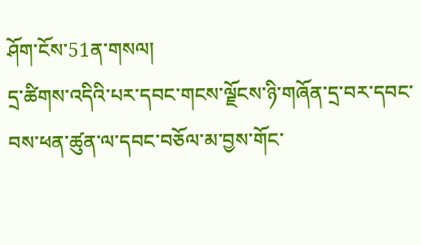ཤོག་ངོས་51ན་གསལ།
དྲ་ཚིགས་འདིའི་པར་དབང་གངས་ལྗོངས་ཉི་གཞོན་དྲ་བར་དབང་བས་ཕན་ཚུན་ལ་དབང་བཅོལ་མ་བྱས་གོང་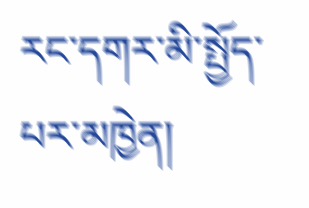རང་དགར་མི་སྤྱོད་པར་མཁྱེན།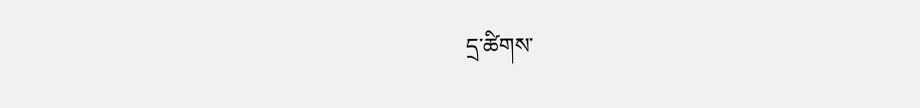དྲ་ཚིགས་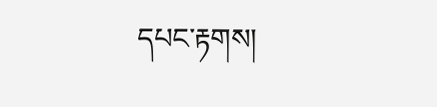དཔང་རྟགས།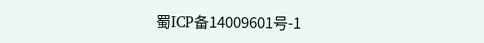蜀ICP备14009601号-1